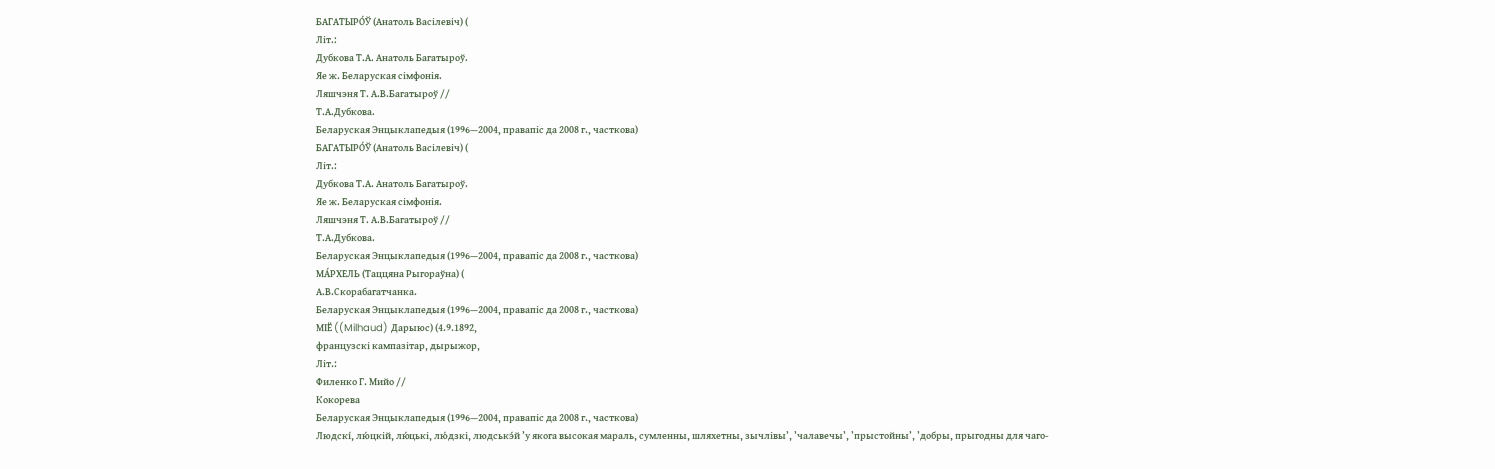БАГАТЫРО́Ў (Анатоль Васілевіч) (
Літ.:
Дубкова Т.А. Анатоль Багатыроў.
Яе ж. Беларуская сімфонія.
Ляшчэня Т. А.В.Багатыроў //
Т.А.Дубкова.
Беларуская Энцыклапедыя (1996—2004, правапіс да 2008 г., часткова)
БАГАТЫРО́Ў (Анатоль Васілевіч) (
Літ.:
Дубкова Т.А. Анатоль Багатыроў.
Яе ж. Беларуская сімфонія.
Ляшчэня Т. А.В.Багатыроў //
Т.А.Дубкова.
Беларуская Энцыклапедыя (1996—2004, правапіс да 2008 г., часткова)
МА́РХЕЛЬ (Таццяна Рыгораўна) (
А.В.Скорабагатчанка.
Беларуская Энцыклапедыя (1996—2004, правапіс да 2008 г., часткова)
МІЁ ((Milhaud) Дарыюс) (4.9.1892,
французскі кампазітар, дырыжор,
Літ.:
Филенко Г. Мийо //
Кокорева
Беларуская Энцыклапедыя (1996—2004, правапіс да 2008 г., часткова)
Людскі́, лю́цкій, лю́цькі, лю́дзкі, людськэ́й ’у якога высокая мараль, сумленны, шляхетны, зычлівы’, ’чалавечы’, ’прыстойны’, ’добры, прыгодны для чаго-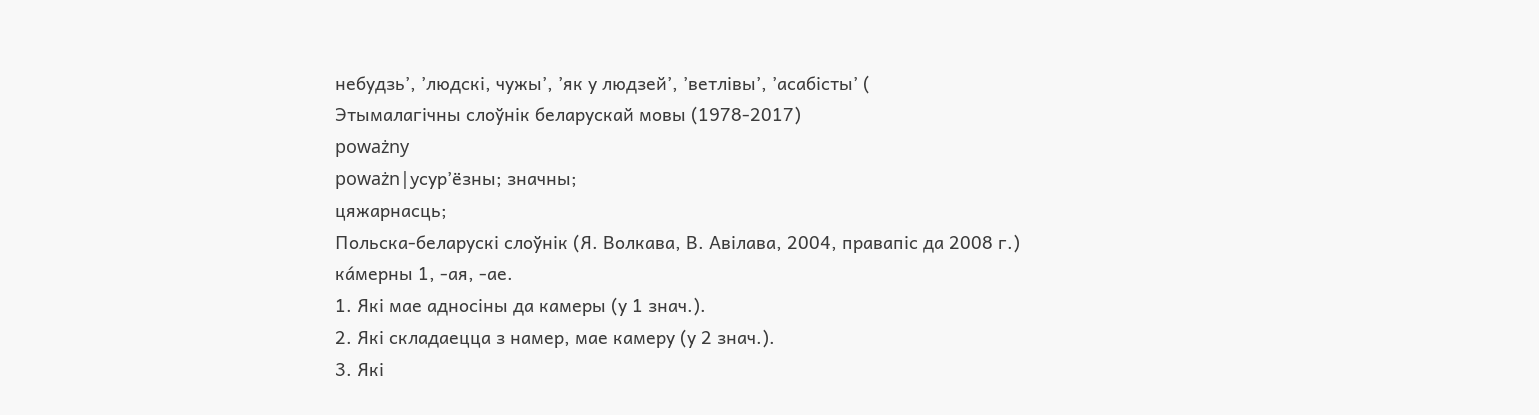небудзь’, ’людскі, чужы’, ’як у людзей’, ’ветлівы’, ’асабісты’ (
Этымалагічны слоўнік беларускай мовы (1978-2017)
poważny
poważn|yсур’ёзны; значны;
цяжарнасць;
Польска-беларускі слоўнік (Я. Волкава, В. Авілава, 2004, правапіс да 2008 г.)
ка́мерны 1, ‑ая, ‑ае.
1. Які мае адносіны да камеры (у 1 знач.).
2. Які складаецца з намер, мае камеру (у 2 знач.).
3. Які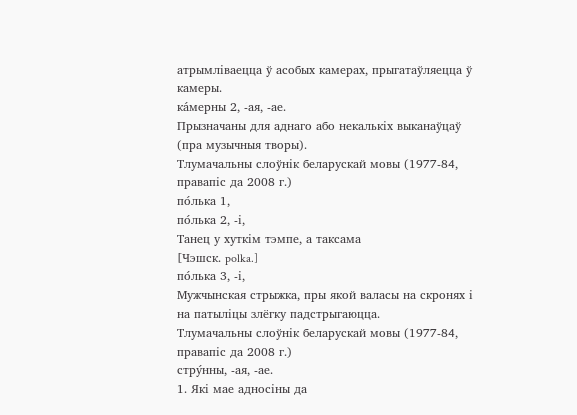атрымліваецца ў асобых камерах, прыгатаўляецца ў камеры.
ка́мерны 2, ‑ая, ‑ае.
Прызначаны для аднаго або некалькіх выканаўцаў (пра музычныя творы).
Тлумачальны слоўнік беларускай мовы (1977-84, правапіс да 2008 г.)
по́лька 1,
по́лька 2, ‑і,
Танец у хуткім тэмпе, а таксама
[Чэшск. polka.]
по́лька 3, ‑і,
Мужчынская стрыжка, пры якой валасы на скронях і на патыліцы злёгку падстрыгаюцца.
Тлумачальны слоўнік беларускай мовы (1977-84, правапіс да 2008 г.)
стру́нны, ‑ая, ‑ае.
1. Які мае адносіны да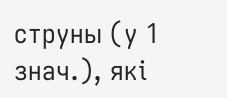струны (у 1 знач.), які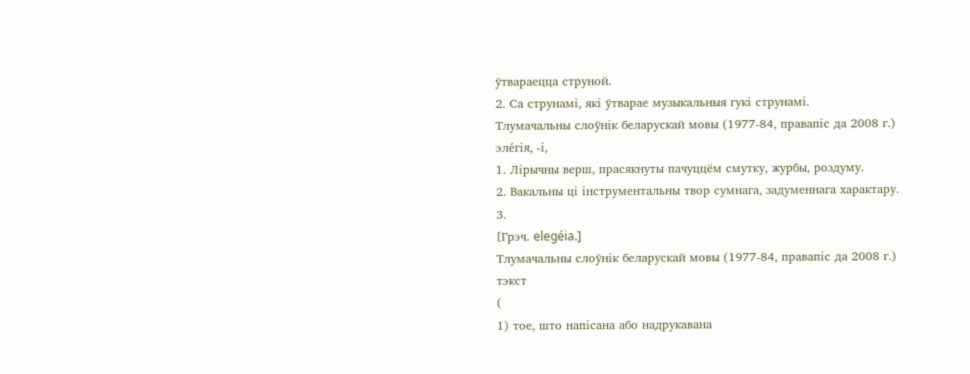ўтвараецца струной.
2. Са струнамі, які ўтварае музыкальныя гукі струнамі.
Тлумачальны слоўнік беларускай мовы (1977-84, правапіс да 2008 г.)
эле́гія, ‑і,
1. Лірычны верш, прасякнуты пачуццём смутку, журбы, роздуму.
2. Вакальны ці інструментальны твор сумнага, задуменнага характару.
3.
[Грэч. elegéia.]
Тлумачальны слоўнік беларускай мовы (1977-84, правапіс да 2008 г.)
тэкст
(
1) тое, што напісана або надрукавана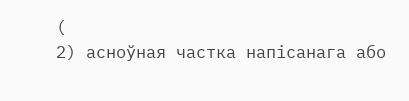(
2) асноўная частка напісанага або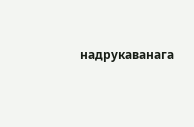надрукаванага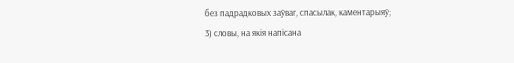без падрадковых заўваг, спасылак, каментарыяў;
3) словы, на якія напісана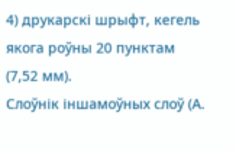4) друкарскі шрыфт, кегель якога роўны 20 пунктам (7,52 мм).
Слоўнік іншамоўных слоў (А.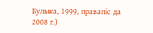Булыка, 1999, правапіс да 2008 г.)